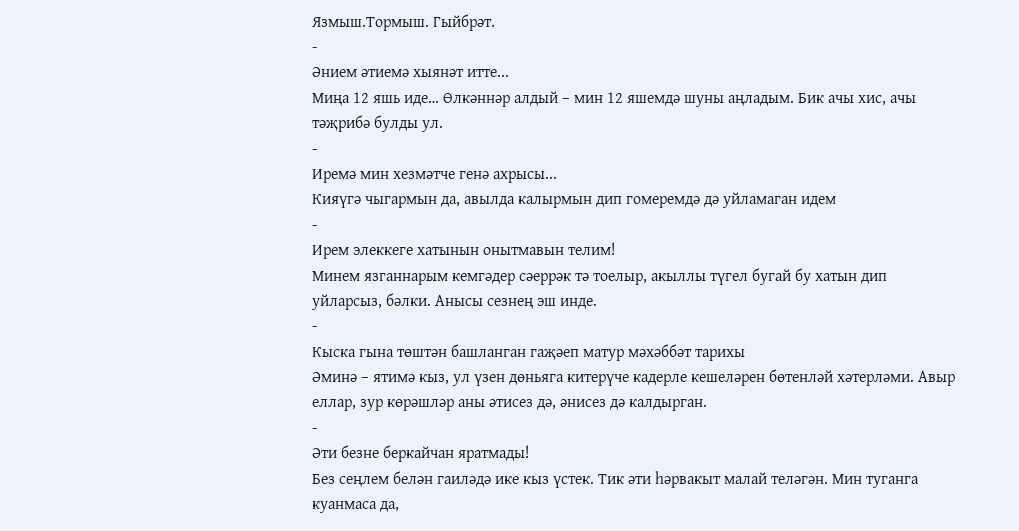Язмыш.Тормыш. Гыйбрәт.
-
Әнием әтиемә хыянәт итте...
Миңа 12 яшь иде… Өлкәннәр алдый – мин 12 яшемдә шуны аңладым. Бик ачы хис, ачы тәҗрибә булды ул.
-
Иремә мин хезмәтче генә ахрысы...
Кияүгә чыгармын да, авылда калырмын дип гомеремдә дә уйламаган идем
-
Ирем элеккеге хатынын онытмавын телим!
Минем язганнарым кемгәдер сәеррәк тә тоелыр, акыллы түгел бугай бу хатын дип уйларсыз, бәлки. Анысы сезнең эш инде.
-
Кыска гына төштән башланган гаҗәеп матур мәхәббәт тарихы
Әминә – ятимә кыз, ул үзен дөньяга китерүче кадерле кешеләрен бөтенләй хәтерләми. Авыр еллар, зур көрәшләр аны әтисез дә, әнисез дә калдырган.
-
Әти безне беркайчан яратмады!
Без сеңлем белән гаиләдә ике кыз үстек. Тик әти һәрвакыт малай теләгән. Мин туганга куанмаса да,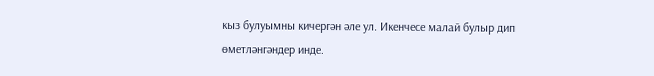кыз булуымны кичергән әле ул. Икенчесе малай булыр дип өметләнгәндер инде.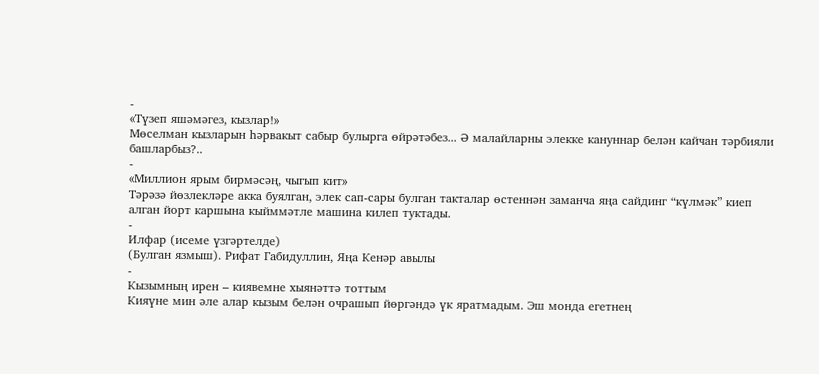-
«Түзеп яшәмәгез, кызлар!»
Мөселман кызларын һәрвакыт сабыр булырга өйрәтәбез... Ә малайларны элекке кануннар белән кайчан тәрбияли башларбыз?..
-
«Миллион ярым бирмәсәң, чыгып кит»
Тәрәзә йөзлекләре акка буялган, элек сап-сары булган такталар өстеннән заманча яңа сайдинг “күлмәк” киеп алган йорт каршына кыйммәтле машина килеп туктады.
-
Илфар (исеме үзгәртелде)
(Булган язмыш). Рифат Габидуллин, Яңа Кенәр авылы
-
Кызымның ирен – киявемне хыянәттә тоттым
Кияүне мин әле алар кызым белән очрашып йөргәндә үк яратмадым. Эш монда егетнең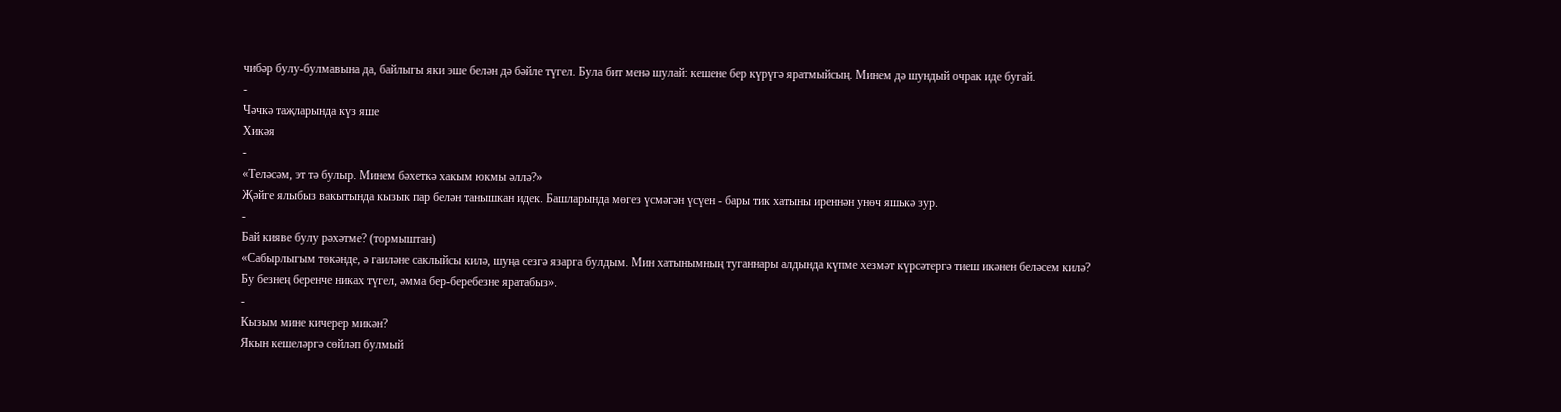чибәр булу-булмавына да, байлыгы яки эше белән дә бәйле түгел. Була бит менә шулай: кешене бер күрүгә яратмыйсың. Минем дә шундый очрак иде бугай.
-
Чәчкә таҗларында күз яше
Хикәя
-
«Теләсәм, эт тә булыр. Минем бәхеткә хакым юкмы әллә?»
Җәйге ялыбыз вакытында кызык пар белән танышкан идек. Башларында мөгез үсмәгән үсүен - бары тик хатыны иреннән унөч яшькә зур.
-
Бай кияве булу рәхәтме? (тормыштан)
«Сабырлыгым төкәнде, ә гаиләне саклыйсы килә, шуңа сезгә язарга булдым. Мин хатынымның туганнары алдында күпме хезмәт күрсәтергә тиеш икәнен беләсем килә? Бу безнең беренче никах түгел, әмма бер-беребезне яратабыз».
-
Кызым мине кичерер микән?
Якын кешеләргә сөйләп булмый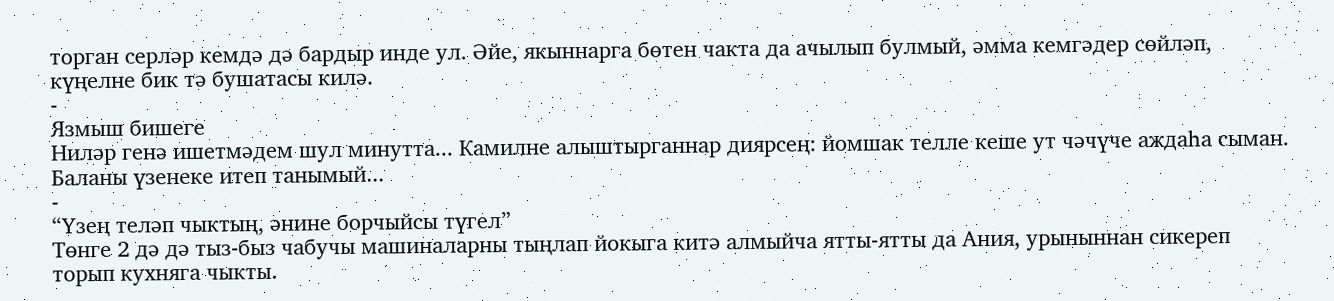торган серләр кемдә дә бардыр инде ул. Әйе, якыннарга бөтен чакта да ачылып булмый, әмма кемгәдер сөйләп, күңелне бик тә бушатасы килә.
-
Язмыш бишеге
Ниләр генә ишетмәдем шул минутта... Камилне алыштырганнар диярсең: йомшак телле кеше ут чәчүче аждаһа сыман. Баланы үзенеке итеп танымый...
-
“Үзең теләп чыктың, әнине борчыйсы түгел”
Төнге 2 дә дә тыз-быз чабучы машиналарны тыңлап йокыга китә алмыйча ятты-ятты да Ания, урыныннан сикереп торып кухняга чыкты.